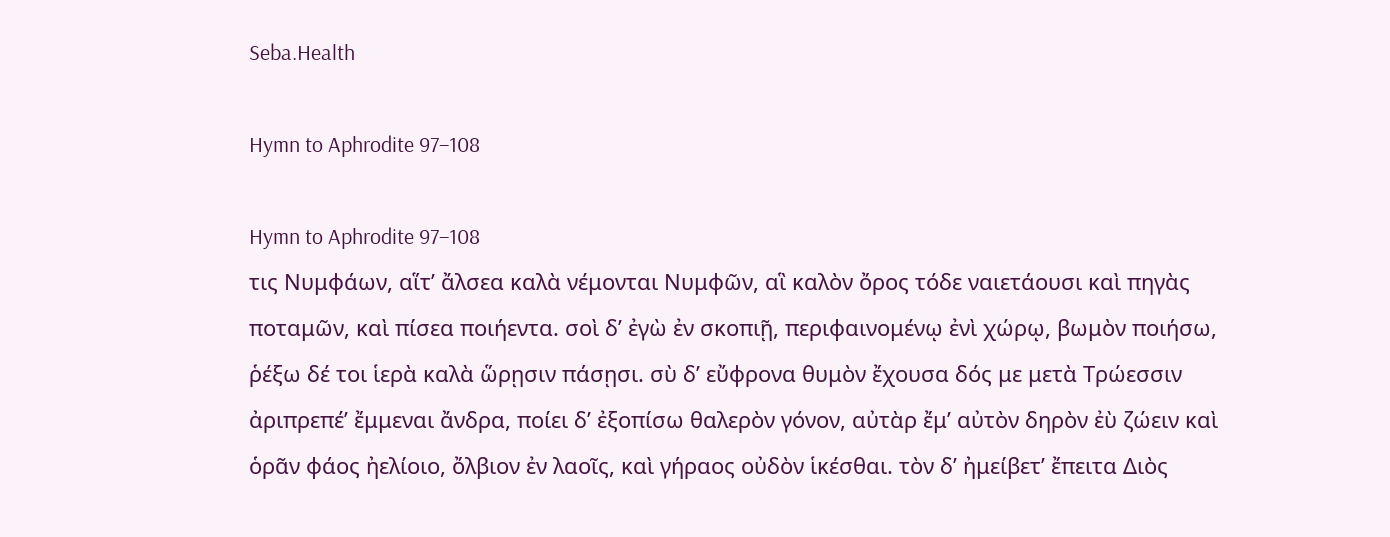Seba.Health

Hymn to Aphrodite 97–108

Hymn to Aphrodite 97–108
τις Νυμφάων, αἵτʼ ἄλσεα καλὰ νέμονται Νυμφῶν, αἳ καλὸν ὄρος τόδε ναιετάουσι καὶ πηγὰς ποταμῶν, καὶ πίσεα ποιήεντα. σοὶ δʼ ἐγὼ ἐν σκοπιῇ, περιφαινομένῳ ἐνὶ χώρῳ, βωμὸν ποιήσω, ῥέξω δέ τοι ἱερὰ καλὰ ὥρῃσιν πάσῃσι. σὺ δʼ εὔφρονα θυμὸν ἔχουσα δός με μετὰ Τρώεσσιν ἀριπρεπέʼ ἔμμεναι ἄνδρα, ποίει δʼ ἐξοπίσω θαλερὸν γόνον, αὐτὰρ ἔμʼ αὐτὸν δηρὸν ἐὺ ζώειν καὶ ὁρᾶν φάος ἠελίοιο, ὄλβιον ἐν λαοῖς, καὶ γήραος οὐδὸν ἱκέσθαι. τὸν δʼ ἠμείβετʼ ἔπειτα Διὸς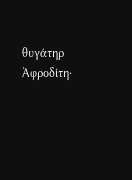θυγάτηρ Ἀφροδίτη·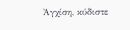Ἀγχίση, κύδιστε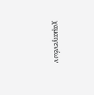χαμαιγενέων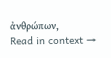ἀνθρώπων,
Read in context →